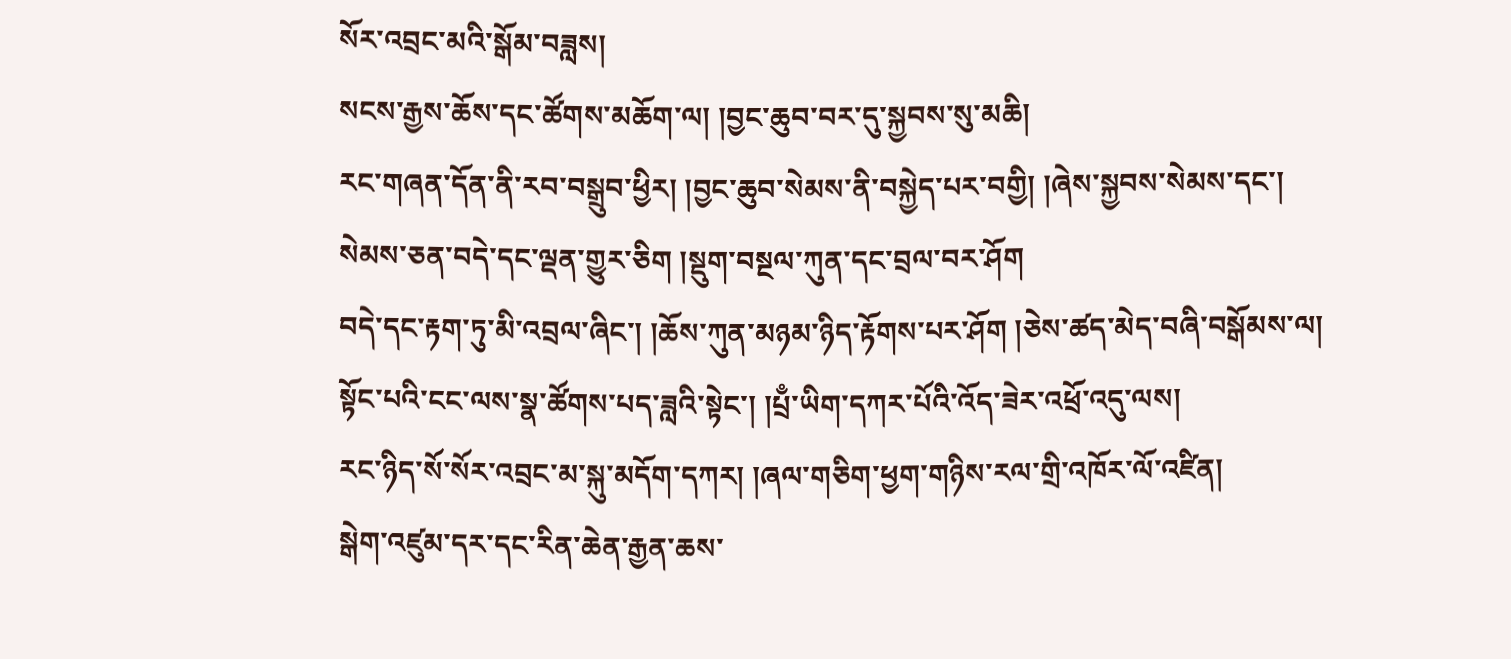སོར་འབྲང་མའི་སྒོམ་བཟླས།
སངས་རྒྱས་ཆོས་དང་ཚོགས་མཆོག་ལ། །བྱང་ཆུབ་བར་དུ་སྐྱབས་སུ་མཆི།
རང་གཞན་དོན་ནི་རབ་བསྒྲུབ་ཕྱིར། །བྱང་ཆུབ་སེམས་ནི་བསྐྱེད་པར་བགྱི། །ཞེས་སྐྱབས་སེམས་དང་།
སེམས་ཅན་བདེ་དང་ལྡན་གྱུར་ཅིག །སྡུག་བསྔལ་ཀུན་དང་བྲལ་བར་ཤོག
བདེ་དང་རྟག་ཏུ་མི་འབྲལ་ཞིང་། །ཆོས་ཀུན་མཉམ་ཉིད་རྟོགས་པར་ཤོག །ཅེས་ཚད་མེད་བཞི་བསྒོམས་ལ།
སྟོང་པའི་ངང་ལས་སྣ་ཚོགས་པད་ཟླའི་སྟེང་། །པྲྃ་ཡིག་དཀར་པོའི་འོད་ཟེར་འཕྲོ་འདུ་ལས།
རང་ཉིད་སོ་སོར་འབྲང་མ་སྐུ་མདོག་དཀར། །ཞལ་གཅིག་ཕྱག་གཉིས་རལ་གྲི་འཁོར་ལོ་འཛིན།
སྒེག་འཛུམ་དར་དང་རིན་ཆེན་རྒྱན་ཆས་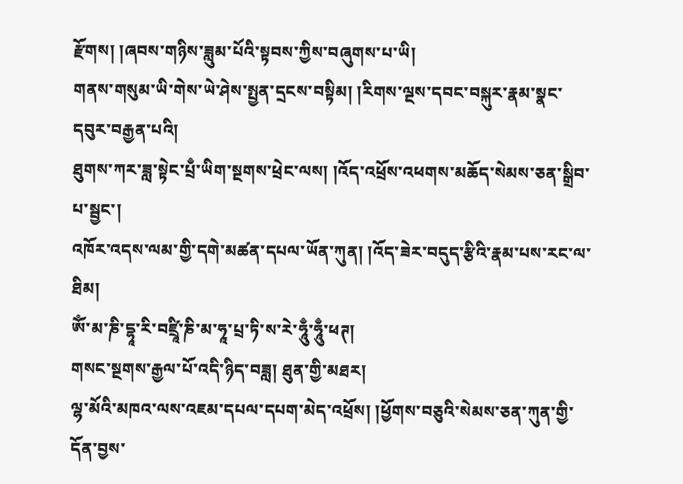རྫོགས། །ཞབས་གཉིས་ཟླུམ་པོའི་སྟབས་ཀྱིས་བཞུགས་པ་ཡི།
གནས་གསུམ་ཡི་གེས་ཡེ་ཤེས་སྤྱན་དྲངས་བསྟིམ། །རིགས་ལྔས་དབང་བསྐུར་རྣམ་སྣང་དབུར་བརྒྱན་པའི།
ཐུགས་ཀར་ཟླ་སྟེང་པྲྃ་ཡིག་སྔགས་ཕྲེང་ལས། །འོད་འཕྲོས་འཕགས་མཆོད་སེམས་ཅན་སྒྲིབ་པ་སྦྱང་།
འཁོར་འདས་ལམ་གྱི་དགེ་མཚན་དཔལ་ཡོན་ཀུན། །འོད་ཟེར་བདུད་རྩིའི་རྣམ་པས་རང་ལ་ཐིམ།
ཨོཾ་མ་ཎི་དྷཱ་རི་བཛྲཱི་ཎི་མ་ཧཱ་པྲ་ཏི་ས་རེ་ཧཱུྃ་ཧཱུྃ་ཕཊ།
གསང་སྔགས་རྒྱལ་པོ་འདི་ཉིད་བཟླ། ཐུན་གྱི་མཐར།
ལྷ་མོའི་མཁའ་ལས་འཇམ་དཔལ་དཔག་མེད་འཕྲོས། །ཕྱོགས་བཅུའི་སེམས་ཅན་ཀུན་གྱི་དོན་བྱས་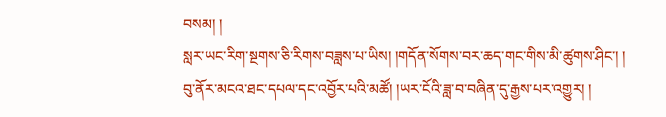བསམ། །
སླར་ཡང་རིག་སྔགས་ཅི་རིགས་བཟླས་པ་ཡིས། །གདོན་སོགས་བར་ཆད་གང་གིས་མི་ཚུགས་ཤིང་། །
བུ་ནོར་མངའ་ཐང་དཔལ་དང་འབྱོར་པའི་མཚོ། །ཡར་ངོའི་ཟླ་བ་བཞིན་དུ་རྒྱས་པར་འགྱུར། །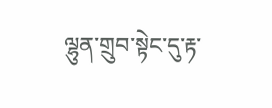ལྷུན་གྲུབ་སྟེང་དུ་རྟ་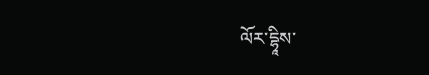ལོར་དྷཱིས་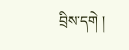བྲིས་དགེ །